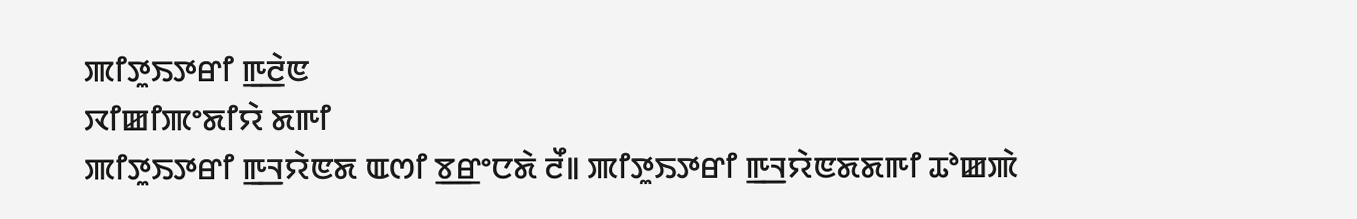ꯄꯤꯇꯨꯏꯇꯔꯤ ꯒ꯭ꯂꯥꯟ
ꯋꯤꯀꯤꯄꯦꯗꯤꯌꯥ ꯗꯒꯤ
ꯄꯤꯇꯨꯏꯇꯔꯤ ꯒ꯭ꯜꯌꯥꯟꯗ ꯑꯁꯤ ꯕ꯭ꯔꯦꯅꯗꯥ ꯂꯩ꯫ ꯄꯤꯇꯨꯏꯇꯔꯤ ꯒ꯭ꯜꯌꯥꯟꯗꯗꯒꯤ ꯊꯣꯀꯄꯥ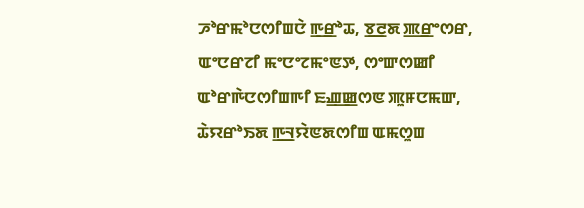ꯍꯣꯔꯃꯣꯅꯁꯤꯡꯅꯥ ꯒ꯭ꯔꯣꯊ, ꯕ꯭ꯂꯗ ꯄ꯭ꯔꯦꯁꯔ, ꯑꯦꯅꯔꯖꯤ ꯃꯦꯅꯦꯖꯃꯦꯟꯇ, ꯁꯦꯛꯁꯀꯤ ꯑꯣꯔꯒꯥꯅꯁꯤꯡꯒꯤ ꯐꯉ꯭ꯀꯁꯟ ꯄꯨꯝꯅꯃꯛ, ꯊꯥꯌꯔꯣꯏꯗ ꯒ꯭ꯜꯌꯥꯟꯗꯁꯤꯡ ꯑꯃꯁꯨꯡ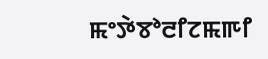ꯃꯦꯇꯥꯕꯣꯂꯤꯖꯃꯒꯤ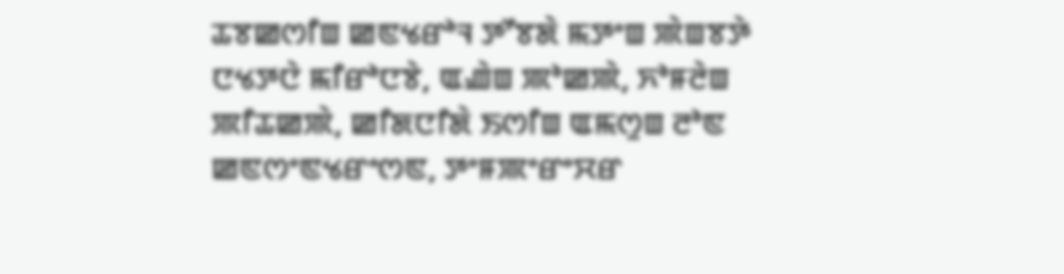ꯊꯕꯀꯁꯤꯡ ꯀꯟꯠꯔꯣꯜ ꯇꯧꯕꯗꯥ ꯃꯇꯦꯡ ꯄꯥꯡꯕꯇꯥ ꯅꯠꯇꯅꯥ ꯃꯤꯔꯣꯅꯕꯥ, ꯑꯉꯥꯡ ꯄꯣꯀꯄꯥ, ꯈꯣꯝꯂꯥꯡ ꯄꯤꯊꯀꯄꯥ, ꯀꯤꯗꯅꯤꯗꯥ ꯏꯁꯤꯡ ꯑꯃꯁꯨꯡ ꯂꯣꯟ ꯀꯟꯁꯦꯟꯠꯔꯦꯁꯟ, ꯇꯦꯝꯄꯦꯔꯦꯆꯔ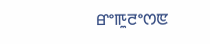ꯔꯦꯒꯨꯂꯦꯁꯟ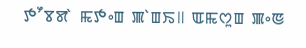ꯇꯧꯕꯗꯥ ꯃꯇꯦꯡ ꯄꯥꯡꯏ꯫ ꯑꯃꯁꯨꯡ ꯄꯦꯟ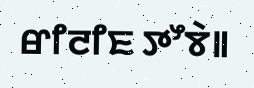ꯔꯤꯂꯤꯐ ꯇꯧꯕꯥ꯫